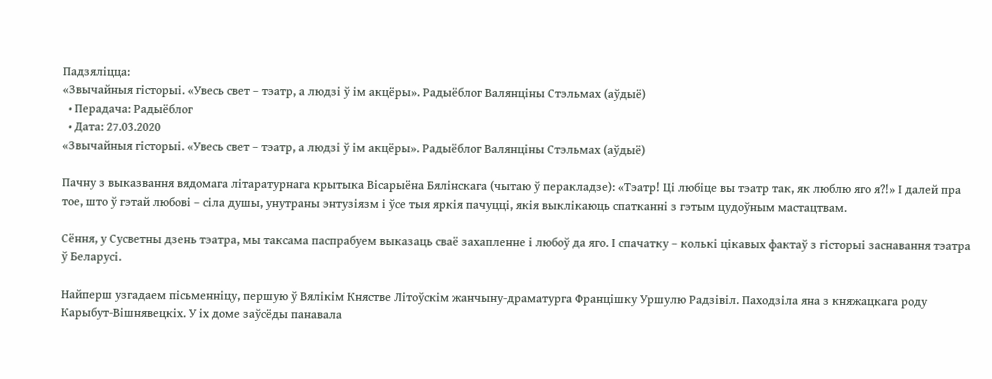Падзяліцца:
«Звычайныя гісторыі. «Увесь свет – тэатр, а людзі ў ім акцёры». Радыёблог Валянціны Стэльмах (аўдыё)
  • Перадача: Радыёблог
  • Дата: 27.03.2020
«Звычайныя гісторыі. «Увесь свет – тэатр, а людзі ў ім акцёры». Радыёблог Валянціны Стэльмах (аўдыё)

Пачну з выказвання вядомага літаратурнага крытыка Вісарыёна Бялінскага (чытаю ў перакладзе): «Тэатр! Ці любіце вы тэатр так, як люблю яго я?!» І далей пра тое, што ў гэтай любові – сіла душы, унутраны энтузіязм і ўсе тыя яркія пачуцці, якія выклікаюць спатканні з гэтым цудоўным мастацтвам.

Сёння, у Сусветны дзень тэатра, мы таксама паспрабуем выказаць сваё захапленне і любоў да яго. І спачатку – колькі цікавых фактаў з гісторыі заснавання тэатра ў Беларусі.

Найперш узгадаем пісьменніцу, першую ў Вялікім Княстве Літоўскім жанчыну-драматурга Францішку Уршулю Радзівіл. Паходзіла яна з княжацкага роду Карыбут-Вішнявецкіх. У іх доме заўсёды панавала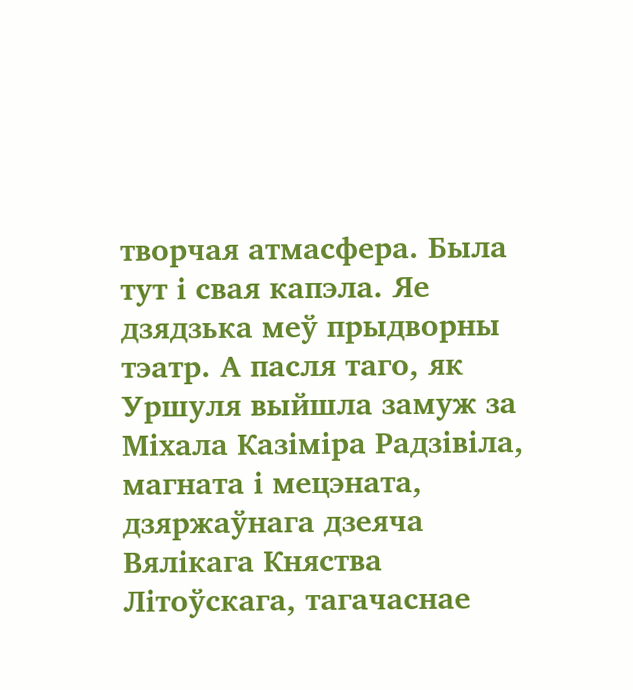творчая атмасфера. Была тут і свая капэла. Яе дзядзька меў прыдворны тэатр. А пасля таго, як Уршуля выйшла замуж за Міхала Казіміра Радзівіла, магната і мецэната, дзяржаўнага дзеяча Вялікага Княства Літоўскага, тагачаснае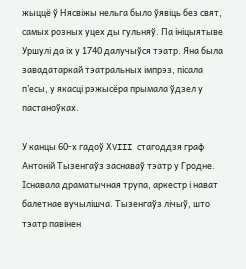жыццё ў Нясвіжы нельга было ўявіць без свят, самых розных уцех ды гульняў. Па ініцыятыве Уршулі да іх у 1740 далучыўся тэатр. Яна была завадатаркай тэатральных імпрэз, пісала п’есы, у якасці рэжысёра прымала ўдзел у пастаноўках.

У канцы 60-х гадоў ХVIII стагоддзя граф Антоній Тызенгаўз заснаваў тэатр у Гродне. Існавала драматычная трупа, аркестр і нават балетнае вучылішча. Тызенгаўз лічыў, што тэатр павінен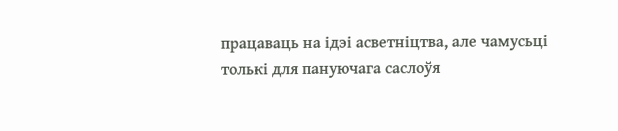працаваць на ідэі асветніцтва, але чамусьці толькі для пануючага саслоўя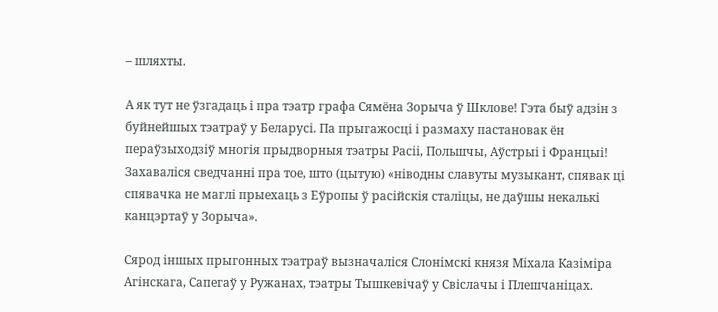– шляхты.

А як тут не ўзгадаць і пра тэатр графа Сямёна Зорыча ў Шклове! Гэта быў адзін з буйнейшых тэатраў у Беларусі. Па прыгажосці і размаху пастановак ён пераўзыходзіў многія прыдворныя тэатры Расіі, Польшчы, Аўстрыі і Францыі! Захаваліся сведчанні пра тое, што (цытую) «ніводны славуты музыкант, спявак ці спявачка не маглі прыехаць з Еўропы ў расійскія сталіцы, не даўшы некалькі канцэртаў у Зорыча».

Сярод іншых прыгонных тэатраў вызначаліся Слонімскі князя Міхала Казіміра Агінскага, Сапегаў у Ружанах, тэатры Тышкевічаў у Свіслачы і Плешчаніцах.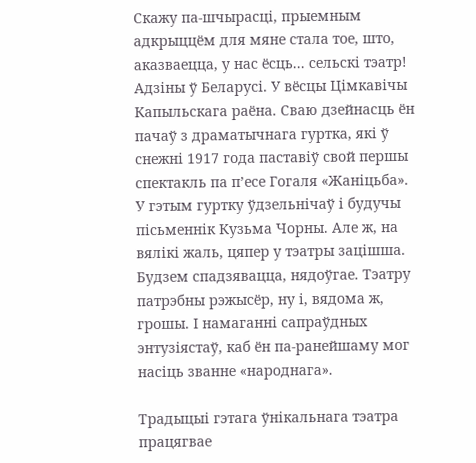Скажу па-шчырасці, прыемным адкрыццём для мяне стала тое, што, аказваецца, у нас ёсць... сельскі тэатр! Адзіны ў Беларусі. У вёсцы Цімкавічы Капыльскага раёна. Сваю дзейнасць ён пачаў з драматычнага гуртка, які ў снежні 1917 года паставіў свой першы спектакль па п’есе Гогаля «Жаніцьба». У гэтым гуртку ўдзельнічаў і будучы пісьменнік Кузьма Чорны. Але ж, на вялікі жаль, цяпер у тэатры зацішша. Будзем спадзявацца, нядоўгае. Тэатру патрэбны рэжысёр, ну і, вядома ж, грошы. І намаганні сапраўдных энтузіястаў, каб ён па-ранейшаму мог насіць званне «народнага».

Традыцыі гэтага ўнікальнага тэатра працягвае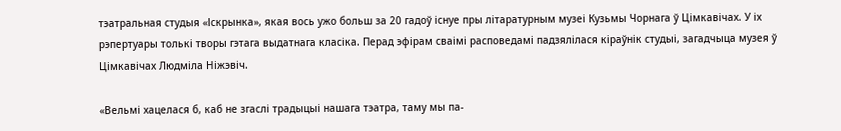тэатральная студыя «Іскрынка», якая вось ужо больш за 20 гадоў існуе пры літаратурным музеі Кузьмы Чорнага ў Цімкавічах. У іх рэпертуары толькі творы гэтага выдатнага класіка. Перад эфірам сваімі расповедамі падзялілася кіраўнік студыі, загадчыца музея ў Цімкавічах Людміла Ніжэвіч.

«Вельмі хацелася б, каб не згаслі традыцыі нашага тэатра, таму мы па-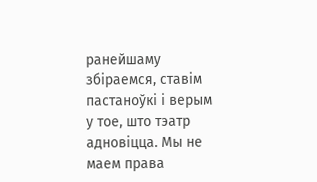ранейшаму збіраемся, ставім пастаноўкі і верым у тое, што тэатр адновіцца. Мы не маем права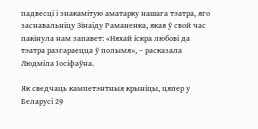падвесці і знакамітую аматарку нашага тэатра, яго заснавальніцу Зінаіду Раманенка, якая ў свой час пакінула нам запавет: «Няхай іскра любові да тэатра разгараецца ў полымя», – расказала Людміла Іосіфаўна.

Як сведчаць кампетэнтныя крыніцы, цяпер у Беларусі 29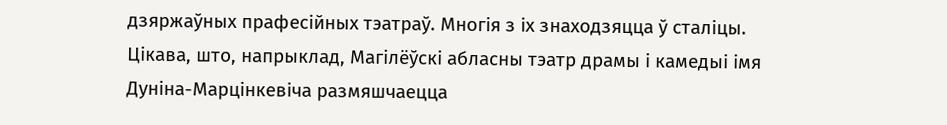дзяржаўных прафесійных тэатраў. Многія з іх знаходзяцца ў сталіцы. Цікава, што, напрыклад, Магілёўскі абласны тэатр драмы і камедыі імя Дуніна-Марцінкевіча размяшчаецца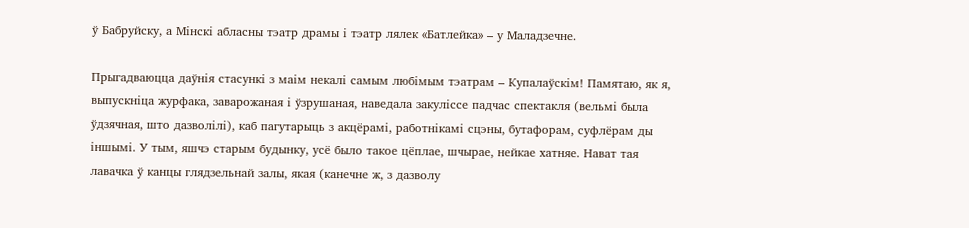ў Бабруйску, а Мінскі абласны тэатр драмы і тэатр лялек «Батлейка» – у Маладзечне.

Прыгадваюцца даўнія стасункі з маім некалі самым любімым тэатрам – Купалаўскім! Памятаю, як я, выпускніца журфака, заварожаная і ўзрушаная, наведала закуліссе падчас спектакля (вельмі была ўдзячная, што дазволілі), каб пагутарыць з акцёрамі, работнікамі сцэны, бутафорам, суфлёрам ды іншымі. У тым, яшчэ старым будынку, усё было такое цёплае, шчырае, нейкае хатняе. Нават тая лавачка ў канцы глядзельнай залы, якая (канечне ж, з дазволу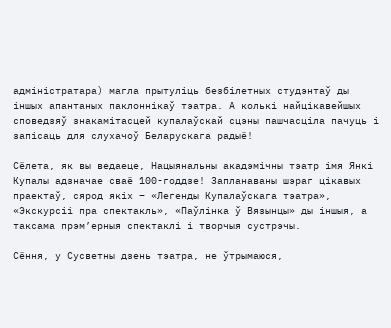адміністратара) магла прытуліць безбілетных студэнтаў ды іншых апантаных паклоннікаў тэатра. А колькі найцікавейшых споведзяў знакамітасцей купалаўскай сцэны пашчасціла пачуць і запісаць для слухачоў Беларускага радыё!

Сёлета, як вы ведаеце, Нацыянальны акадэмічны тэатр імя Янкі Купалы адзначае сваё 100-годдзе! Запланаваны шэраг цікавых праектаў, сярод якіх – «Легенды Купалаўскага тэатра», «Экскурсіі пра спектакль», «Паўлінка ў Вязынцы» ды іншыя, а таксама прэм’ерныя спектаклі і творчыя сустрэчы.

Сёння, у Сусветны дзень тэатра, не ўтрымаюся,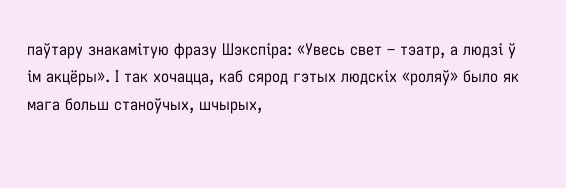паўтару знакамітую фразу Шэкспіра: «Увесь свет – тэатр, а людзі ў ім акцёры». І так хочацца, каб сярод гэтых людскіх «роляў» было як мага больш станоўчых, шчырых,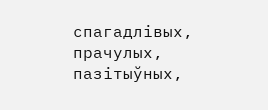спагадлівых, прачулых, пазітыўных,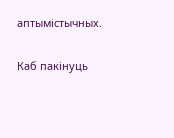аптымістычных.

Каб пакінуць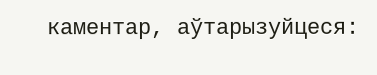каментар, аўтарызуйцеся: